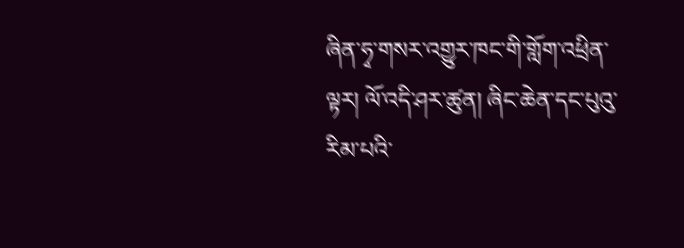ཞིན་ཧྭ་གསར་འགྱུར་ཁང་གི་གློག་འཕྲིན་ལྟར། ལོ་འདི་ཤར་ཚུན། ཞིང་ཆེན་དང་པུའུ་རིམ་པའི་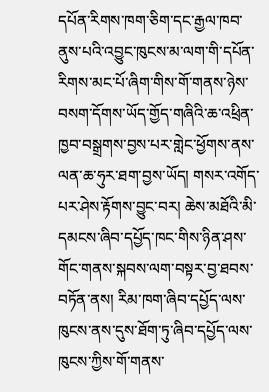དཔོན་རིགས་ཁག་ཅིག་དང་རྒྱལ་ཁབ་ནུས་པའི་འབྱུང་ཁུངས་མ་ལག་གི་དཔོན་རིགས་མང་པོ་ཞིག་གིས་གོ་གནས་ཉེས་བསག་དོགས་ཡོད་གྱོད་གཞིའི་ཆ་འཕྲིན་ཁྱབ་བསྒྲགས་བྱས་པར་གླེང་ཕྱོགས་ནས་ལན་ཆ་ཧུར་ཐག་བྱས་ཡོད། གསར་འགོད་པར་ཤེས་རྟོགས་བྱུང་བར། ཆེས་མཐོའི་མི་དམངས་ཞིབ་དཔྱོད་ཁང་གིས་ཉིན་ཤས་གོང་གནས་སྐབས་ལག་བསྟར་བྱ་ཐབས་བཏོན་ནས། རིམ་ཁག་ཞིབ་དཔྱོད་ལས་ཁུངས་ནས་དུས་ཐོག་ཏུ་ཞིབ་དཔྱོད་ལས་ཁུངས་ཀྱིས་གོ་གནས་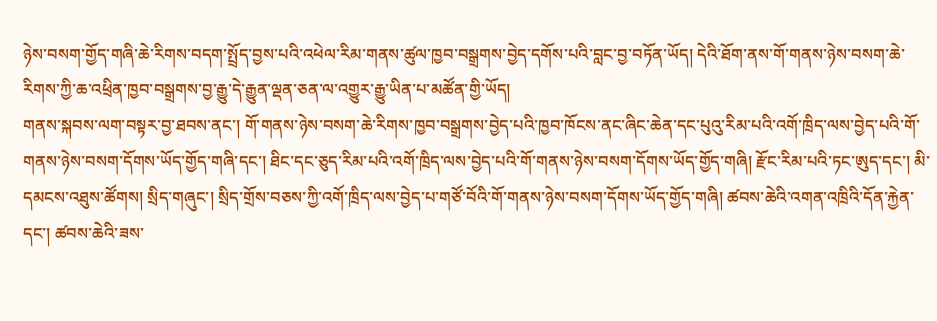ཉེས་བསག་གྱོད་གཞི་ཆེ་རིགས་བདག་སྤྲོད་བྱས་པའི་འཕེལ་རིམ་གནས་ཚུལ་ཁྱབ་བསྒྲགས་བྱེད་དགོས་པའི་བླང་བྱ་བཏོན་ཡོད། དེའི་ཐོག་ནས་གོ་གནས་ཉེས་བསག་ཆེ་རིགས་ཀྱི་ཆ་འཕྲིན་ཁྱབ་བསྒྲགས་བྱ་རྒྱུ་དེ་རྒྱུན་ལྡན་ཅན་ལ་འགྱུར་རྒྱུ་ཡིན་པ་མཚོན་གྱི་ཡོད།
གནས་སྐབས་ལག་བསྟར་བྱ་ཐབས་ནང་། གོ་གནས་ཉེས་བསག་ཆེ་རིགས་ཁྱབ་བསྒྲགས་བྱེད་པའི་ཁྱབ་ཁོངས་ནང་ཞིང་ཆེན་དང་པུའུ་རིམ་པའི་འགོ་ཁྲིད་ལས་བྱེད་པའི་གོ་གནས་ཉེས་བསག་དོགས་ཡོད་གྱོད་གཞི་དང་། ཐིང་དང་ཅུད་རིམ་པའི་འགོ་ཁྲིད་ལས་བྱེད་པའི་གོ་གནས་ཉེས་བསག་དོགས་ཡོད་གྱོད་གཞི། རྫོང་རིམ་པའི་ཏང་ཨུད་དང་། མི་དམངས་འཐུས་ཚོགས། སྲིད་གཞུང་། སྲིད་གྲོས་བཅས་ཀྱི་འགོ་ཁྲིད་ལས་བྱེད་པ་གཙོ་བོའི་གོ་གནས་ཉེས་བསག་དོགས་ཡོད་གྱོད་གཞི། ཚབས་ཆེའི་འགན་འཁྲིའི་དོན་རྐྱེན་དང་། ཚབས་ཆེའི་ཟས་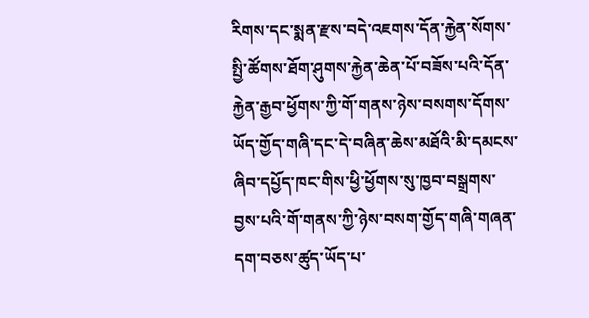རིགས་དང་སྨན་རྫས་བདེ་འཇགས་དོན་རྐྱེན་སོགས་སྤྱི་ཚོགས་ཐོག་ཤུགས་རྐྱེན་ཆེན་པོ་བཟོས་པའི་དོན་རྐྱེན་རྒྱབ་ཕྱོགས་ཀྱི་གོ་གནས་ཉེས་བསགས་དོགས་ཡོད་གྱོད་གཞི་དང་དེ་བཞིན་ཆེས་མཐོའི་མི་དམངས་ཞིབ་དཔྱོད་ཁང་གིས་ཕྱི་ཕྱོགས་སུ་ཁྱབ་བསྒྲགས་བྱས་པའི་གོ་གནས་ཀྱི་ཉེས་བསག་གྱོད་གཞི་གཞན་དག་བཅས་ཚུད་ཡོད་པ་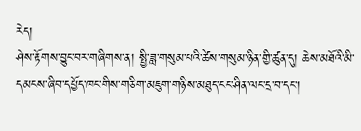རེད།
ཤེས་རྟོགས་བྱུང་བར་གཞིགས་ན། སྤྱི་ཟླ་གསུམ་པའི་ཚེས་གསུམ་ཉིན་གྱི་ཚུན་དུ། ཆེས་མཐོའི་མི་དམངས་ཞིབ་དཔྱོད་ཁང་གིས་གཅིག་མཇུག་གཉིས་མཐུད་ངང་ཤིན་ལང་དྲ་བ་དང་།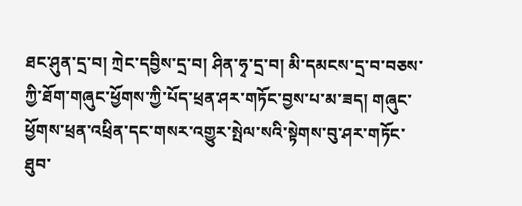ཐང་ཤུན་དྲ་བ། ཀྲེང་དབྱིས་དྲ་བ། ཤིན་ཧྭ་དྲ་བ། མི་དམངས་དྲ་བ་བཅས་ཀྱི་ཐོག་གཞུང་ཕྱོགས་ཀྱི་པོད་ཕྲན་ཤར་གཏོང་བྱས་པ་མ་ཟད། གཞུང་ཕྱོགས་ཕྲན་འཕྲིན་དང་གསར་འགྱུར་སྤེལ་སའི་སྟེགས་བུ་ཤར་གཏོང་ཐུབ་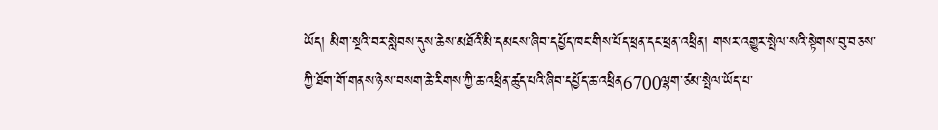ཡོད། མིག་སྔའི་བར་སླེབས་དུས་ཆེས་མཐོའི་མི་དམངས་ཞིབ་དཔྱོད་ཁང་གིས་པོད་ཕྲན་དང་ཕྲན་འཕྲིན། གསར་འགྱུར་སྤེལ་སའི་སྟེགས་བུ་བཅས་ཀྱི་ཐོག་གོ་གནས་ཉེས་བསག་ཆེ་རིགས་ཀྱི་ཆ་འཕྲིན་ཚུད་པའི་ཞིབ་དཔྱོད་ཆ་འཕྲིན6700ལྷག་ཙམ་སྤེལ་ཡོད་པ་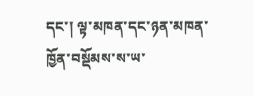དང་། ལྟ་མཁན་དང་ཉན་མཁན་ཁྱོན་བསྡོམས་ས་ཡ་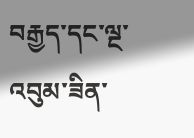བརྒྱད་དང་ལྔ་འབུམ་ཟིན་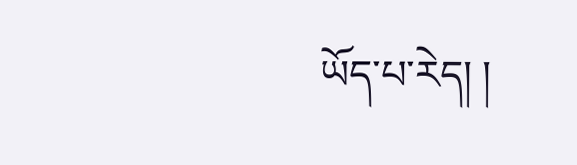ཡོད་པ་རེད། །